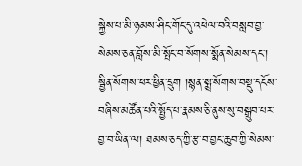སྐྱེས་པ་མི་ཉམས་ཤིང་གོང་དུ་འཕེལ་བའི་བསླབ་བྱ་སེམས་ཅན་བློས་མི་སྤོང་བ་སོགས་སྨོན་སེམས་དང་། སྦྱིན་སོགས་ཕར་ཕྱིན་དྲུག །སྙན་སྨྲ་སོགས་བསྡུ་དངོས་བཞིས་མཚོན་པའི་སྤྱོད་པ་རྣམས་ཅི་ནུས་སུ་བསྒྲུབ་པར་བྱ་བ་ཡིན་ལ། ཐམས་ཅད་ཀྱི་རྩ་བ་བྱང་ཆུབ་ཀྱི་སེམས་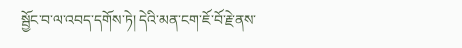སྦྱོང་བ་ལ་འབད་དགོས་ཏེ། དེའི་མན་ངག་ཇོ་བོ་རྗེ་ནས་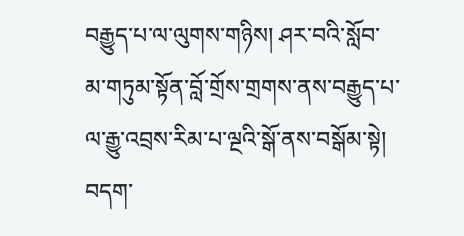བརྒྱུད་པ་ལ་ལུགས་གཉིས། ཤར་བའི་སློབ་མ་གཏུམ་སྟོན་བློ་གྲོས་གྲགས་ནས་བརྒྱུད་པ་ལ་རྒྱུ་འབྲས་རིམ་པ་ལྔའི་སྒོ་ནས་བསྒོམ་སྟེ། བདག་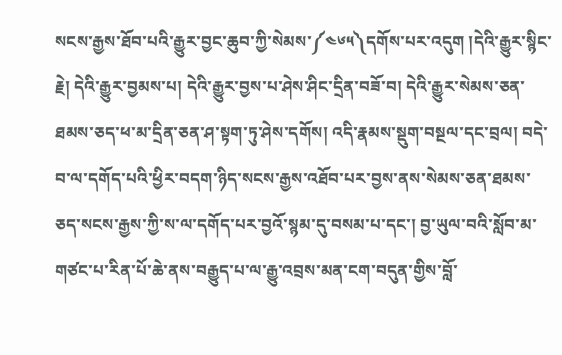སངས་རྒྱས་ཐོབ་པའི་རྒྱུར་བྱང་ཆུབ་ཀྱི་སེམས་༼༤༦༥༽དགོས་པར་འདུག །དེའི་རྒྱུར་སྙིང་རྗེ། དེའི་རྒྱུར་བྱམས་པ། དེའི་རྒྱུར་བྱས་པ་ཤེས་ཤིང་དྲིན་བཟོ་བ། དེའི་རྒྱུར་སེམས་ཅན་ཐམས་ཅད་ཕ་མ་དྲིན་ཅན་ཤ་སྟག་ཏུ་ཤེས་དགོས། འདི་རྣམས་སྡུག་བསྔལ་དང་བྲལ། བདེ་བ་ལ་དགོད་པའི་ཕྱིར་བདག་ཉིད་སངས་རྒྱས་འཐོབ་པར་བྱས་ནས་སེམས་ཅན་ཐམས་ཅད་སངས་རྒྱས་ཀྱི་ས་ལ་དགོད་པར་བྱའོ་སྙམ་དུ་བསམ་པ་དང་། བྱ་ཡུལ་བའི་སློབ་མ་གཙང་པ་རིན་པོ་ཆེ་ནས་བརྒྱུད་པ་ལ་རྒྱུ་འབྲས་མན་ངག་བདུན་གྱིས་བློ་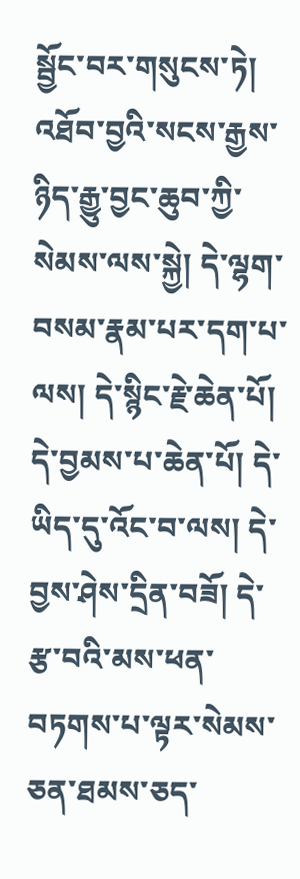སྦྱོང་བར་གསུངས་ཏེ། འཐོབ་བྱའི་སངས་རྒྱས་ཉིད་རྒྱུ་བྱང་ཆུབ་ཀྱི་སེམས་ལས་སྐྱེ། དེ་ལྷག་བསམ་རྣམ་པར་དག་པ་ལས། དེ་སྙིང་རྗེ་ཆེན་པོ། དེ་བྱམས་པ་ཆེན་པོ། དེ་ཡིད་དུ་འོང་བ་ལས། དེ་བྱས་ཤེས་དྲིན་བཟོ། དེ་རྩ་བའི་མས་ཕན་བཏགས་པ་ལྟར་སེམས་ཅན་ཐམས་ཅད་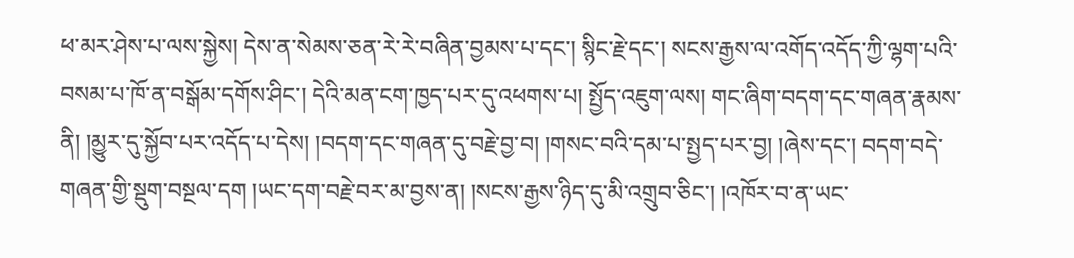ཕ་མར་ཤེས་པ་ལས་སྐྱེས། དེས་ན་སེམས་ཅན་རེ་རེ་བཞིན་བྱམས་པ་དང་། སྙིང་རྗེ་དང་། སངས་རྒྱས་ལ་འགོད་འདོད་ཀྱི་ལྷག་པའི་བསམ་པ་ཁོ་ན་བསྒོམ་དགོས་ཤིང་། དེའི་མན་ངག་ཁྱད་པར་དུ་འཕགས་པ། སྤྱོད་འཇུག་ལས། གང་ཞིག་བདག་དང་གཞན་རྣམས་ནི། །མྱུར་དུ་སྐྱོབ་པར་འདོད་པ་དེས། །བདག་དང་གཞན་དུ་བརྗེ་བྱ་བ། །གསང་བའི་དམ་པ་སྤྱད་པར་བྱ། །ཞེས་དང་། བདག་བདེ་གཞན་གྱི་སྡུག་བསྔལ་དག །ཡང་དག་བརྗེ་བར་མ་བྱས་ན། །སངས་རྒྱས་ཉིད་དུ་མི་འགྲུབ་ཅིང་། །འཁོར་བ་ན་ཡང་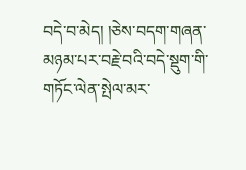བདེ་བ་མེད། །ཅེས་བདག་གཞན་མཉམ་པར་བརྗེ་བའི་བདེ་སྡུག་གི་གཏོང་ལེན་སྤེལ་མར་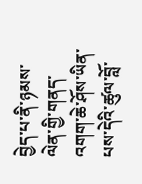བྱེད་པ་ནི་ཉམས་ལེན་གྱི་གནད་འགག་ཆེ་ཤོས་ཡིན་པས་དེའི་ཚུལ་བློ་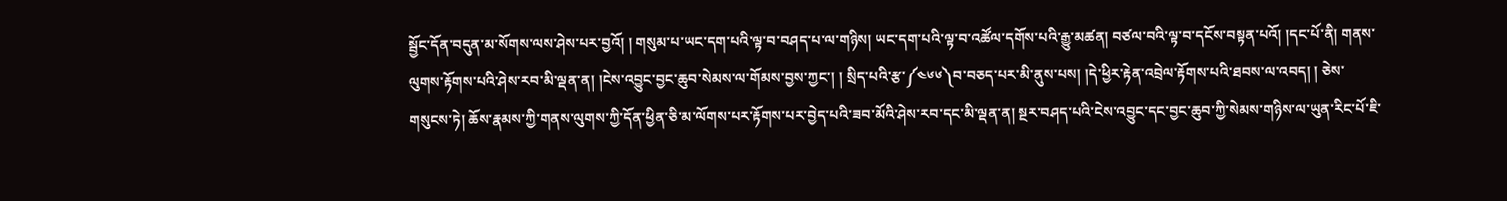སྦྱོང་དོན་བདུན་མ་སོགས་ལས་ཤེས་པར་བྱའོ། ། གསུམ་པ་ཡང་དག་པའི་ལྟ་བ་བཤད་པ་ལ་གཉིས། ཡང་དག་པའི་ལྟ་བ་འཚོལ་དགོས་པའི་རྒྱུ་མཚན། བཙལ་བའི་ལྟ་བ་དངོས་བསྟན་པའོ། །དང་པོ་ནི། གནས་ལུགས་རྟོགས་པའི་ཤེས་རབ་མི་ལྡན་ན། །ངེས་འབྱུང་བྱང་ཆུབ་སེམས་ལ་གོམས་བྱས་ཀྱང་། ། སྲིད་པའི་རྩ་༼༤༦༦༽བ་བཅད་པར་མི་ནུས་པས། །དེ་ཕྱིར་རྟེན་འབྲེལ་རྟོགས་པའི་ཐབས་ལ་འབད། ། ཅེས་གསུངས་ཏེ། ཆོས་རྣམས་ཀྱི་གནས་ལུགས་ཀྱི་དོན་ཕྱིན་ཅི་མ་ལོགས་པར་རྟོགས་པར་བྱེད་པའི་ཟབ་མོའི་ཤེས་རབ་དང་མི་ལྡན་ན། སྔར་བཤད་པའི་ངེས་འབྱུང་དང་བྱང་ཆུབ་ཀྱི་སེམས་གཉིས་ལ་ཡུན་རིང་པོ་ཇི་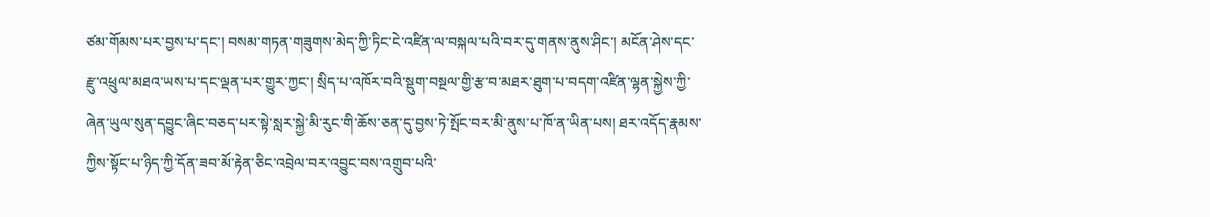ཙམ་གོམས་པར་བྱས་པ་དང་། བསམ་གཏན་གཟུགས་མེད་ཀྱི་ཏིང་ངེ་འཛིན་ལ་བསྐལ་པའི་བར་དུ་གནས་ནུས་ཤིང་། མངོན་ཤེས་དང་རྫུ་འཕྲུལ་མཐའ་ཡས་པ་དང་ལྡན་པར་གྱུར་ཀྱང་། སྲིད་པ་འཁོར་བའི་སྡུག་བསྔལ་གྱི་རྩ་བ་མཐར་ཐུག་པ་བདག་འཛིན་ལྷན་སྐྱེས་ཀྱི་ཞེན་ཡུལ་སུན་དབྱུང་ཞིང་བཅད་པར་སྟེ་སླར་སྐྱེ་མི་རུང་གི་ཆོས་ཅན་དུ་བྱས་ཏེ་སྤོང་བར་མི་ནུས་པ་ཁོ་ན་ཡིན་པས། ཐར་འདོད་རྣམས་ཀྱིས་སྟོང་པ་ཉིད་ཀྱི་དོན་ཟབ་མོ་རྟེན་ཅིང་འབྲེལ་བར་འབྱུང་བས་འགྲུབ་པའི་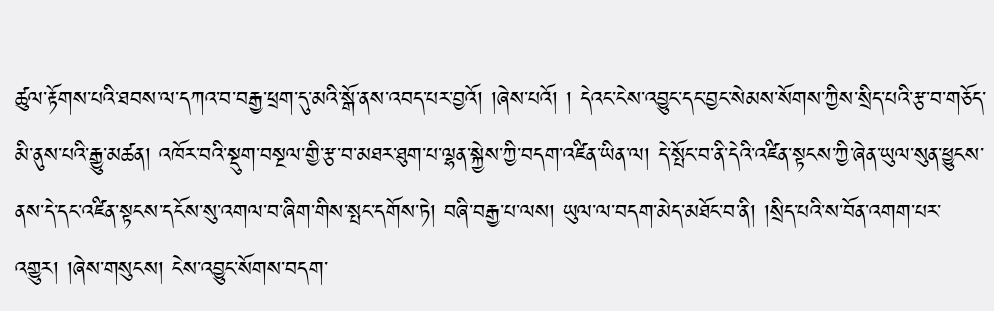ཚུལ་རྟོགས་པའི་ཐབས་ལ་དཀའ་བ་བརྒྱ་ཕྲག་དུ་མའི་སྒོ་ནས་འབད་པར་བྱའོ། །ཞེས་པའོ། ། དེའང་ངེས་འབྱུང་དང་བྱང་སེམས་སོགས་ཀྱིས་སྲིད་པའི་རྩ་བ་གཅོད་མི་ནུས་པའི་རྒྱུ་མཚན། འཁོར་བའི་སྡུག་བསྔལ་གྱི་རྩ་བ་མཐར་ཐུག་པ་ལྷན་སྐྱེས་ཀྱི་བདག་འཛིན་ཡིན་ལ། དེ་སྤོང་བ་ནི་དེའི་འཛིན་སྟངས་ཀྱི་ཞེན་ཡུལ་སུན་ཕྱུངས་ནས་དེ་དང་འཛིན་སྟངས་དངོས་སུ་འགལ་བ་ཞིག་གིས་སྤང་དགོས་ཏེ། བཞི་བརྒྱ་པ་ལས། ཡུལ་ལ་བདག་མེད་མཐོང་བ་ནི། །སྲིད་པའི་ས་བོན་འགག་པར་འགྱུར། །ཞེས་གསུངས། ངེས་འབྱུང་སོགས་བདག་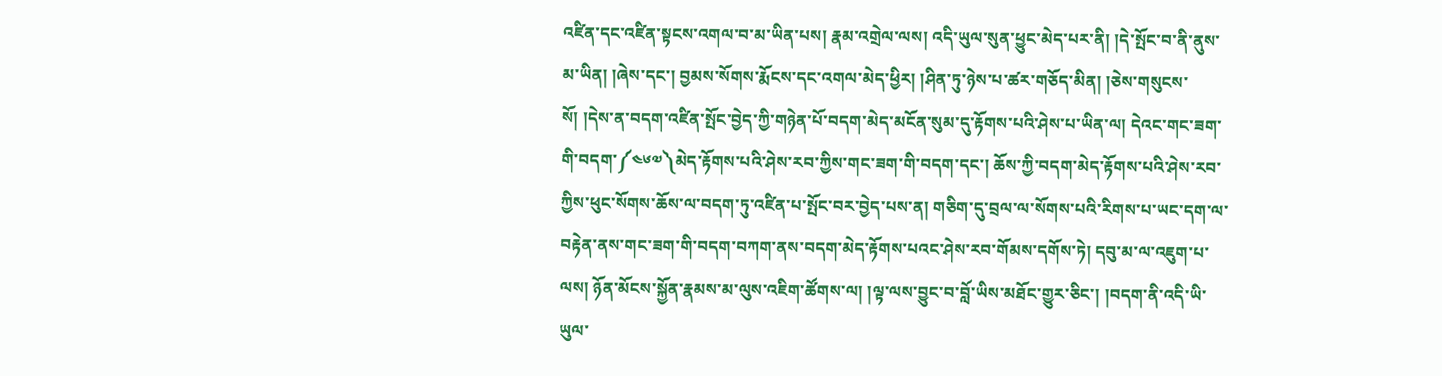འཛིན་དང་འཛིན་སྟངས་འགལ་བ་མ་ཡིན་པས། རྣམ་འགྲེལ་ལས། འདི་ཡུལ་སུན་ཕྱུང་མེད་པར་ནི། །དེ་སྤོང་བ་ནི་ནུས་མ་ཡིན། །ཞེས་དང་། བྱམས་སོགས་རྨོངས་དང་འགལ་མེད་ཕྱིར། །ཤིན་ཏུ་ཉེས་པ་ཚར་གཅོད་མིན། །ཅེས་གསུངས་སོ། །དེས་ན་བདག་འཛིན་སྤོང་བྱེད་ཀྱི་གཉེན་པོ་བདག་མེད་མངོན་སུམ་དུ་རྟོགས་པའི་ཤེས་པ་ཡིན་ལ། དེའང་གང་ཟག་གི་བདག་༼༤༦༧༽མེད་རྟོགས་པའི་ཤེས་རབ་ཀྱིས་གང་ཟག་གི་བདག་དང་། ཆོས་ཀྱི་བདག་མེད་རྟོགས་པའི་ཤེས་རབ་ཀྱིས་ཕུང་སོགས་ཆོས་ལ་བདག་ཏུ་འཛིན་པ་སྤོང་བར་བྱེད་པས་ན། གཅིག་དུ་བྲལ་ལ་སོགས་པའི་རིགས་པ་ཡང་དག་ལ་བརྟེན་ནས་གང་ཟག་གི་བདག་བཀག་ནས་བདག་མེད་རྟོགས་པའང་ཤེས་རབ་གོམས་དགོས་ཏེ། དབུ་མ་ལ་འཇུག་པ་ལས། ཉོན་མོངས་སྐྱོན་རྣམས་མ་ལུས་འཇིག་ཚོགས་ལ། །ལྟ་ལས་བྱུང་བ་བློ་ཡིས་མཐོང་གྱུར་ཅིང་། །བདག་ནི་འདི་ཡི་ཡུལ་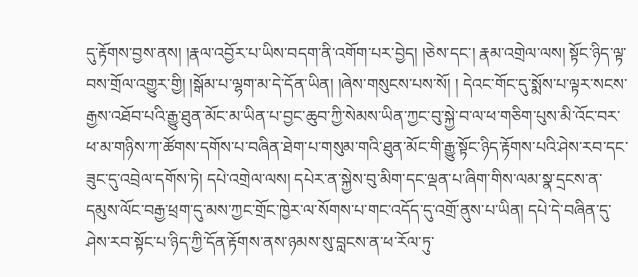དུ་རྟོགས་བྱས་ནས། །རྣལ་འབྱོར་པ་ཡིས་བདག་ནི་འགོག་པར་བྱེད། །ཅེས་དང་། རྣམ་འགྲེལ་ལས། སྟོང་ཉིད་ལྟ་བས་གྲོལ་འགྱུར་གྱི། །སྒོམ་པ་ལྷག་མ་དེ་དོན་ཡིན། །ཞེས་གསུངས་པས་སོ། ། དེའང་གོང་དུ་སྨོས་པ་ལྟར་སངས་རྒྱས་འཐོབ་པའི་རྒྱུ་ཐུན་མོང་མ་ཡིན་པ་བྱང་ཆུབ་ཀྱི་སེམས་ཡིན་ཀྱང་བུ་སྐྱེ་བ་ལ་ཕ་གཅིག་པུས་མི་འོང་བར་ཕ་མ་གཉིས་ཀ་ཚོགས་དགོས་པ་བཞིན་ཐེག་པ་གསུམ་གའི་ཐུན་མོང་གི་རྒྱུ་སྟོང་ཉིད་རྟོགས་པའི་ཤེས་རབ་དང་ཟུང་དུ་འབྲེལ་དགོས་ཏེ། དཔེ་འགྲེལ་ལས། དཔེར་ན་སྐྱེས་བུ་མིག་དང་ལྡན་པ་ཞིག་གིས་ལམ་སྣ་དྲངས་ན་དམུས་ལོང་བརྒྱ་ཕྲག་དུ་མས་ཀྱང་གྲོང་ཁྱེར་ལ་སོགས་པ་གང་འདོད་དུ་འགྲོ་ནུས་པ་ཡིན། དཔེ་དེ་བཞིན་དུ་ཤེས་རབ་སྟོང་པ་ཉིད་ཀྱི་དོན་རྟོགས་ནས་ཉམས་སུ་བླངས་ན་ཕ་རོལ་ཏུ་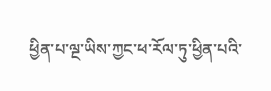ཕྱིན་པ་ལྔ་ཡིས་ཀྱང་ཕ་རོལ་ཏུ་ཕྱིན་པའི་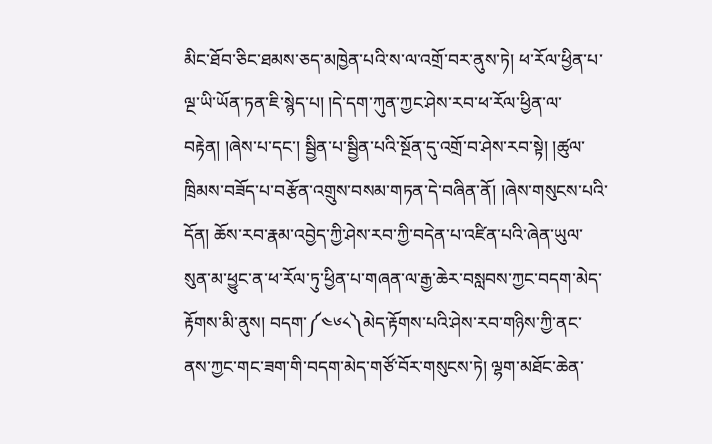མིང་ཐོབ་ཅིང་ཐམས་ཅད་མཁྱེན་པའི་ས་ལ་འགྲོ་བར་ནུས་ཏེ། ཕ་རོལ་ཕྱིན་པ་ལྔ་ཡི་ཡོན་ཏན་ཇི་སྙེད་པ། །དེ་དག་ཀུན་ཀྱང་ཤེས་རབ་ཕ་རོལ་ཕྱིན་ལ་བརྟེན། །ཞེས་པ་དང་། སྦྱིན་པ་སྦྱིན་པའི་སྔོན་དུ་འགྲོ་བ་ཤེས་རབ་སྟེ། །ཚུལ་ཁྲིམས་བཟོད་པ་བརྩོན་འགྲུས་བསམ་གཏན་དེ་བཞིན་ནོ། །ཞེས་གསུངས་པའི་དོན། ཆོས་རབ་རྣམ་འབྱེད་ཀྱི་ཤེས་རབ་ཀྱི་བདེན་པ་འཛིན་པའི་ཞེན་ཡུལ་སུན་མ་ཕྱུང་ན་ཕ་རོལ་ཏུ་ཕྱིན་པ་གཞན་ལ་རྒྱ་ཆེར་བསླབས་ཀྱང་བདག་མེད་རྟོགས་མི་ནུས། བདག་༼༤༦༨༽མེད་རྟོགས་པའི་ཤེས་རབ་གཉིས་ཀྱི་ནང་ནས་ཀྱང་གང་ཟག་གི་བདག་མེད་གཙོ་བོར་གསུངས་ཏེ། ལྷག་མཐོང་ཆེན་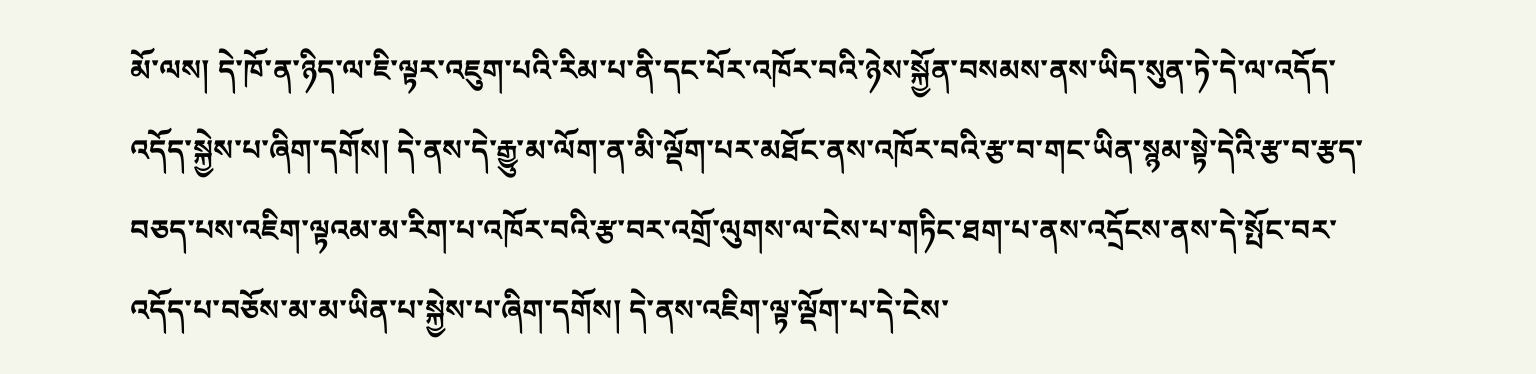མོ་ལས། དེ་ཁོ་ན་ཉིད་ལ་ཇི་ལྟར་འཇུག་པའི་རིམ་པ་ནི་དང་པོར་འཁོར་བའི་ཉེས་སྐྱོན་བསམས་ནས་ཡིད་སུན་ཏེ་དེ་ལ་འདོད་འདོད་སྐྱེས་པ་ཞིག་དགོས། དེ་ནས་དེ་རྒྱུ་མ་ལོག་ན་མི་ལྡོག་པར་མཐོང་ནས་འཁོར་བའི་རྩ་བ་གང་ཡིན་སྙམ་སྟེ་དེའི་རྩ་བ་རྩད་བཅད་པས་འཇིག་ལྟའམ་མ་རིག་པ་འཁོར་བའི་རྩ་བར་འགྲོ་ལུགས་ལ་ངེས་པ་གཏིང་ཐག་པ་ནས་འདྲོངས་ནས་དེ་སྤོང་བར་འདོད་པ་བཅོས་མ་མ་ཡིན་པ་སྐྱེས་པ་ཞིག་དགོས། དེ་ནས་འཇིག་ལྟ་ལྡོག་པ་དེ་ངེས་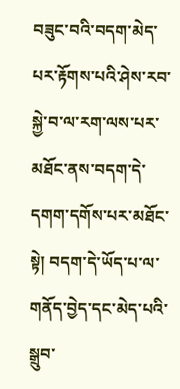བཟུང་བའི་བདག་མེད་པར་རྟོགས་པའི་ཤེས་རབ་སྐྱེ་བ་ལ་རག་ལས་པར་མཐོང་ནས་བདག་དེ་དགག་དགོས་པར་མཐོང་སྟེ། བདག་དེ་ཡོད་པ་ལ་གནོད་བྱེད་དང་མེད་པའི་སྒྲུབ་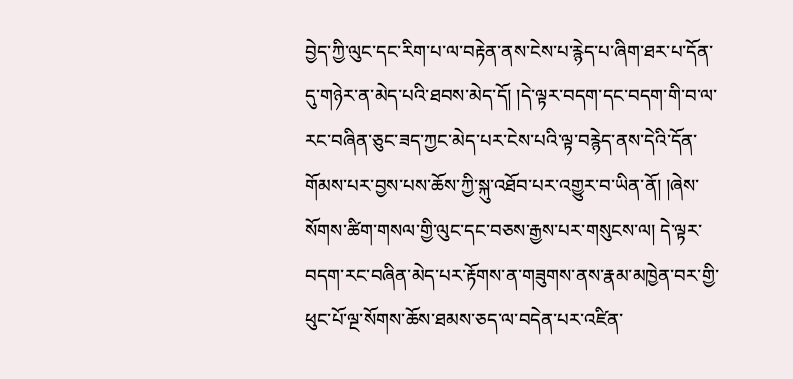བྱེད་ཀྱི་ལུང་དང་རིག་པ་ལ་བརྟེན་ནས་ངེས་པ་རྙེད་པ་ཞིག་ཐར་པ་དོན་དུ་གཉེར་ན་མེད་པའི་ཐབས་མེད་དོ། །དེ་ལྟར་བདག་དང་བདག་གི་བ་ལ་རང་བཞིན་ཅུང་ཟད་ཀྱང་མེད་པར་ངེས་པའི་ལྟ་བརྙེད་ནས་དེའི་དོན་གོམས་པར་བྱས་པས་ཆོས་ཀྱི་སྐུ་འཐོབ་པར་འགྱུར་བ་ཡིན་ནོ། །ཞེས་སོགས་ཚིག་གསལ་གྱི་ལུང་དང་བཅས་རྒྱས་པར་གསུངས་ལ། དེ་ལྟར་བདག་རང་བཞིན་མེད་པར་རྟོགས་ན་གཟུགས་ནས་རྣམ་མཁྱེན་བར་གྱི་ཕུང་པོ་ལྔ་སོགས་ཆོས་ཐམས་ཅད་ལ་བདེན་པར་འཛིན་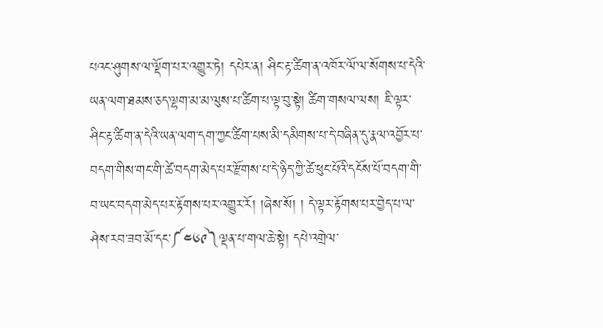པའང་ཤུགས་ལ་ལྡོག་པར་འགྱུར་ཏེ། དཔེར་ན། ཤིང་རྟ་ཚིག་ན་འཁོར་ལོ་ལ་སོགས་པ་དེའི་ཡན་ལག་ཐམས་ཅད་ལྷག་མ་མ་ལུས་པ་ཚིག་པ་ལྟ་བུ་སྟེ། ཚིག་གསལ་ལས། ཇི་ལྟར་ཤིང་རྟ་ཚིག་ན་དེའི་ཡན་ལག་དག་ཀྱང་ཚིག་པས་མི་དམིགས་པ་དེ་བཞིན་དུ་རྣལ་འབྱོར་པ་བདག་གིས་གང་གི་ཚེ་བདག་མེད་པར་རྫོགས་པ་དེ་ཉིད་ཀྱི་ཚེ་ཕུང་པོའི་དངོས་པོ་བདག་གི་བ་ཡང་བདག་མེད་པར་རྟོགས་པར་འགྱུར་རོ། །ཞེས་སོ། ། དེ་ལྟར་རྟོགས་པར་བྱེད་པ་ལ་ཤེས་རབ་ཟབ་མོ་དང་༼༤༦༩༽ལྡན་པ་གལ་ཆེ་སྟེ། དཔེ་འགྲེལ་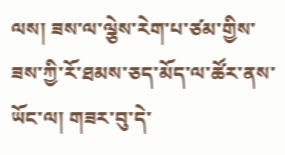ལས། ཟས་ལ་ལྕེས་རེག་པ་ཙམ་གྱིས་ཟས་ཀྱི་རོ་ཐམས་ཅད་མོད་ལ་ཚོར་ནས་ཡོང་ལ། གཟར་བུ་དེ་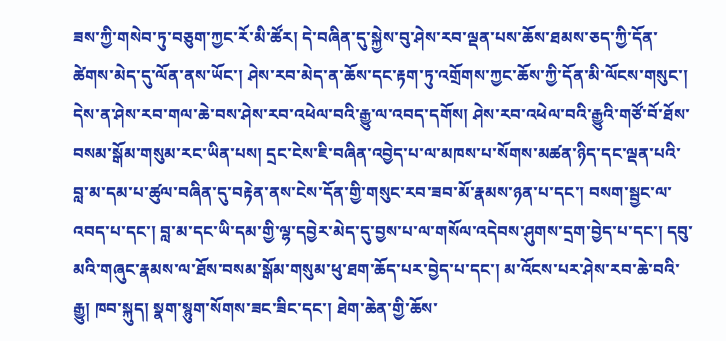ཟས་ཀྱི་གསེབ་ཏུ་བཅུག་ཀྱང་རོ་མི་ཚོར། དེ་བཞིན་དུ་སྐྱེས་བུ་ཤེས་རབ་ལྡན་པས་ཆོས་ཐམས་ཅད་ཀྱི་དོན་ཚེགས་མེད་དུ་ལོན་ནས་ཡོང་། ཤེས་རབ་མེད་ན་ཆོས་དང་རྟག་ཏུ་འགྲོགས་ཀྱང་ཆོས་ཀྱི་དོན་མི་ལོངས་གསུང་། དེས་ན་ཤེས་རབ་གལ་ཆེ་བས་ཤེས་རབ་འཕེལ་བའི་རྒྱུ་ལ་འབད་དགོས། ཤེས་རབ་འཕེལ་བའི་རྒྱུའི་གཙོ་བོ་ཐོས་བསམ་སྒོམ་གསུམ་རང་ཡིན་པས། དྲང་ངེས་ཇི་བཞིན་འབྱེད་པ་ལ་མཁས་པ་སོགས་མཚན་ཉིད་དང་ལྡན་པའི་བླ་མ་དམ་པ་ཚུལ་བཞིན་དུ་བརྟེན་ནས་ངེས་དོན་གྱི་གསུང་རབ་ཟབ་མོ་རྣམས་ཉན་པ་དང་། བསག་སྦྱང་ལ་འབད་པ་དང་། བླ་མ་དང་ཡི་དམ་གྱི་ལྷ་དབྱེར་མེད་དུ་བྱས་པ་ལ་གསོལ་འདེབས་ཤུགས་དྲག་བྱེད་པ་དང་། དབུ་མའི་གཞུང་རྣམས་ལ་ཐོས་བསམ་སྒོམ་གསུམ་ཕུ་ཐག་ཆོད་པར་བྱེད་པ་དང་། མ་འོངས་པར་ཤེས་རབ་ཆེ་བའི་རྒྱུ། ཁབ་སྐུད། སྣག་སྙུག་སོགས་ཟང་ཟིང་དང་། ཐེག་ཆེན་གྱི་ཆོས་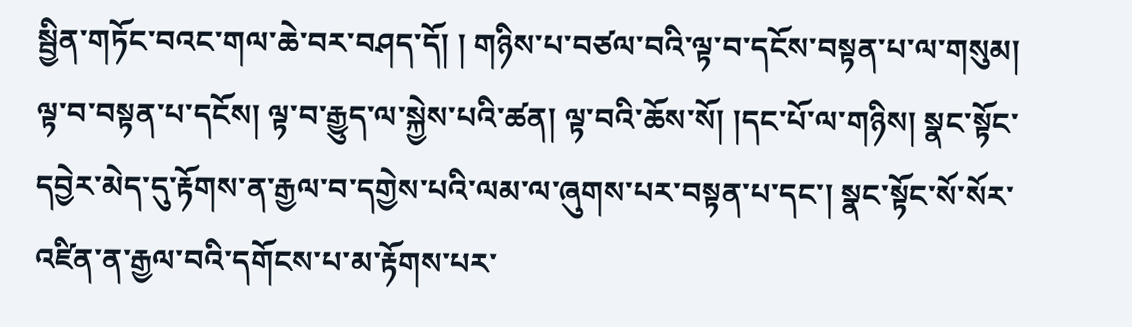སྦྱིན་གཏོང་བའང་གལ་ཆེ་བར་བཤད་དོ། ། གཉིས་པ་བཙལ་བའི་ལྟ་བ་དངོས་བསྟན་པ་ལ་གསུམ། ལྟ་བ་བསྟན་པ་དངོས། ལྟ་བ་རྒྱུད་ལ་སྐྱེས་པའི་ཚན། ལྟ་བའི་ཆོས་སོ། །དང་པོ་ལ་གཉིས། སྣང་སྟོང་དབྱེར་མེད་དུ་རྟོགས་ན་རྒྱལ་བ་དགྱེས་པའི་ལམ་ལ་ཞུགས་པར་བསྟན་པ་དང་། སྣང་སྟོང་སོ་སོར་འཛིན་ན་རྒྱལ་བའི་དགོངས་པ་མ་རྟོགས་པར་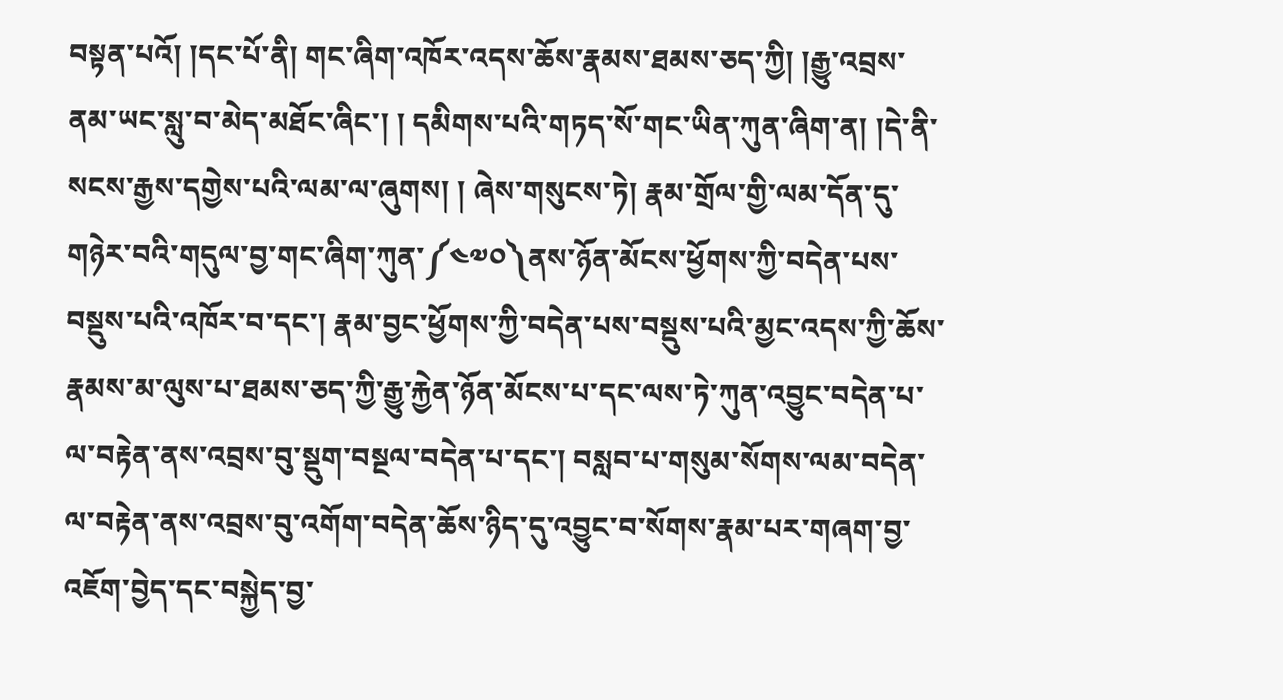བསྟན་པའོ། །དང་པོ་ནི། གང་ཞིག་འཁོར་འདས་ཆོས་རྣམས་ཐམས་ཅད་ཀྱི། །རྒྱུ་འབྲས་ནམ་ཡང་སླུ་བ་མེད་མཐོང་ཞིང་། ། དམིགས་པའི་གཏད་སོ་གང་ཡིན་ཀུན་ཞིག་ན། །དེ་ནི་སངས་རྒྱས་དགྱེས་པའི་ལམ་ལ་ཞུགས། ། ཞེས་གསུངས་ཏེ། རྣམ་གྲོལ་གྱི་ལམ་དོན་དུ་གཉེར་བའི་གདུལ་བྱ་གང་ཞིག་ཀུན་༼༤༧༠༽ནས་ཉོན་མོངས་ཕྱོགས་ཀྱི་བདེན་པས་བསྡུས་པའི་འཁོར་བ་དང་། རྣམ་བྱང་ཕྱོགས་ཀྱི་བདེན་པས་བསྡུས་པའི་མྱང་འདས་ཀྱི་ཆོས་རྣམས་མ་ལུས་པ་ཐམས་ཅད་ཀྱི་རྒྱུ་རྐྱེན་ཉོན་མོངས་པ་དང་ལས་ཏེ་ཀུན་འབྱུང་བདེན་པ་ལ་བརྟེན་ནས་འབྲས་བུ་སྡུག་བསྔལ་བདེན་པ་དང་། བསླབ་པ་གསུམ་སོགས་ལམ་བདེན་ལ་བརྟེན་ནས་འབྲས་བུ་འགོག་བདེན་ཆོས་ཉིད་དུ་འབྱུང་བ་སོགས་རྣམ་པར་གཞག་བྱ་འཇོག་བྱེད་དང་བསྐྱེད་བྱ་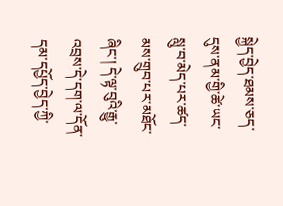སྐྱེད་བྱེད་ཐམས་ཅད་དུས་ནམ་གྱི་ཚེ་ཡང་སླུ་བ་མེད་པར་ཚད་མས་གྲུབ་པར་མཐོང་ཞིང་། དེ་ལྟ་བུའི་རྒྱུ་འབྲས་དེ་དག་ལ་དོན་དམ་དཔྱོད་བྱེད་ཀྱི་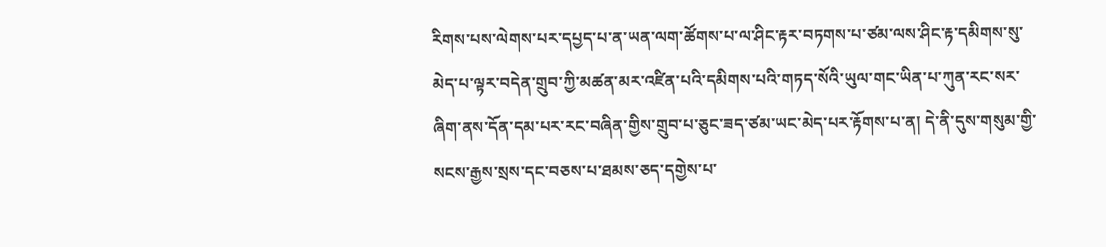རིགས་པས་ལེགས་པར་དཔྱད་པ་ན་ཡན་ལག་ཚོགས་པ་ལ་ཤིང་རྟར་བཏགས་པ་ཙམ་ལས་ཤིང་རྟ་དམིགས་སུ་མེད་པ་ལྟར་བདེན་གྲུབ་ཀྱི་མཚན་མར་འཛིན་པའི་དམིགས་པའི་གཏད་སོའི་ཡུལ་གང་ཡིན་པ་ཀུན་རང་སར་ཞིག་ནས་དོན་དམ་པར་རང་བཞིན་གྱིས་གྲུབ་པ་ཅུང་ཟད་ཙམ་ཡང་མེད་པར་རྟོགས་པ་ན། དེ་ནི་དུས་གསུམ་གྱི་སངས་རྒྱས་སྲས་དང་བཅས་པ་ཐམས་ཅད་དགྱེས་པ་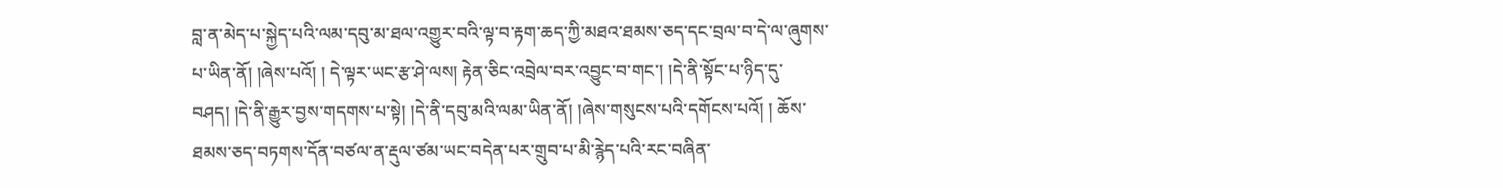བླ་ན་མེད་པ་སྐྱེད་པའི་ལམ་དབུ་མ་ཐལ་འགྱུར་བའི་ལྟ་བ་རྟག་ཆད་ཀྱི་མཐའ་ཐམས་ཅད་དང་བྲལ་བ་དེ་ལ་ཞུགས་པ་ཡིན་ནོ། །ཞེས་པའོ། ། དེ་ལྟར་ཡང་རྩ་ཤེ་ལས། རྟེན་ཅིང་འབྲེལ་བར་འབྱུང་བ་གང་། །དེ་ནི་སྟོང་པ་ཉིད་དུ་བཤད། །དེ་ནི་རྒྱུར་བྱས་གདགས་པ་སྟེ། །དེ་ནི་དབུ་མའི་ལམ་ཡིན་ནོ། །ཞེས་གསུངས་པའི་དགོངས་པའོ། ། ཆོས་ཐམས་ཅད་བཏགས་དོན་བཙལ་ན་རྡུལ་ཙམ་ཡང་བདེན་པར་གྲུབ་པ་མི་རྙེད་པའི་རང་བཞིན་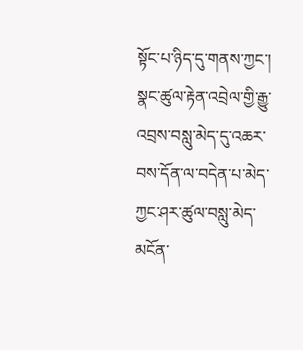སྟོང་པ་ཉིད་དུ་གནས་ཀྱང་། སྣང་ཚུལ་རྟེན་འབྲེལ་གྱི་རྒྱུ་འབྲས་བསླུ་མེད་དུ་འཆར་བས་དོན་ལ་བདེན་པ་མེད་ཀྱང་ཤར་ཚུལ་བསླུ་མེད་མངོན་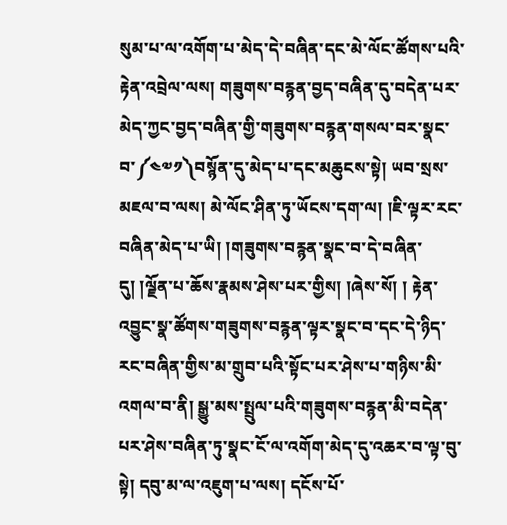སུམ་པ་ལ་འགོག་པ་མེད་དེ་བཞིན་དང་མེ་ལོང་ཚོགས་པའི་རྟེན་འབྲེལ་ལས། གཟུགས་བརྙན་བྱད་བཞིན་དུ་བདེན་པར་མེད་ཀྱང་བྱད་བཞིན་གྱི་གཟུགས་བརྙན་གསལ་བར་སྣང་བ་༼༤༧༡༽བསྙོན་དུ་མེད་པ་དང་མཆུངས་སྟེ། ཡབ་སྲས་མཇལ་བ་ལས། མེ་ལོང་ཤིན་ཏུ་ཡོངས་དག་ལ། །ཇི་ལྟར་རང་བཞིན་མེད་པ་ཡི། །གཟུགས་བརྙན་སྣང་བ་དེ་བཞིན་དུ། །ལྗོན་པ་ཆོས་རྣམས་ཤེས་པར་གྱིས། །ཞེས་སོ། ། རྟེན་འབྱུང་སྣ་ཚོགས་གཟུགས་བརྙན་ལྟར་སྣང་བ་དང་དེ་ཉིད་རང་བཞིན་གྱིས་མ་གྲུབ་པའི་སྟོང་པར་ཤེས་པ་གཉིས་མི་འགལ་བ་ནི། སྒྱུ་མས་སྤྲུལ་པའི་གཟུགས་བརྙན་མི་བདེན་པར་ཤེས་བཞིན་ཏུ་སྣང་ངོ་ལ་འགོག་མེད་དུ་འཆར་བ་ལྟ་བུ་སྟེ། དབུ་མ་ལ་འཇུག་པ་ལས། དངོས་པོ་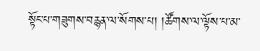སྟོང་པ་གཟུགས་བརྙན་ལ་སོགས་པ། །ཚོགས་ལ་ལྟོས་པ་མ་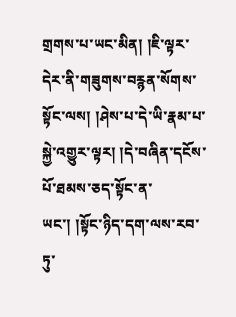གྲགས་པ་ཡང་མིན། །ཇི་ལྟར་དེར་ནི་གཟུགས་བརྙན་སོགས་སྟོང་ལས། །ཤེས་པ་དེ་ཡི་རྣམ་པ་སྐྱེ་འགྱུར་ལྟར། །དེ་བཞིན་དངོས་པོ་ཐམས་ཅད་སྟོང་ན་ཡང་། །སྟོང་ཉིད་དག་ལས་རབ་ཏུ་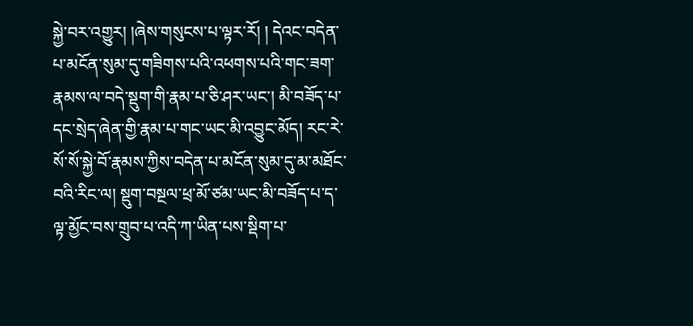སྐྱེ་བར་འགྱུར། །ཞེས་གསུངས་པ་ལྟར་རོ། ། དེའང་བདེན་པ་མངོན་སུམ་དུ་གཟིགས་པའི་འཕགས་པའི་གང་ཟག་རྣམས་ལ་བདེ་སྡུག་གི་རྣམ་པ་ཅི་ཤར་ཡང་། མི་བཟོད་པ་དང་སྲེད་ཞེན་གྱི་རྣམ་པ་གང་ཡང་མི་འབྱུང་མོད། རང་རེ་སོ་སོ་སྐྱེ་བོ་རྣམས་ཀྱིས་བདེན་པ་མངོན་སུམ་དུ་མ་མཐོང་བའི་རིང་ལ། སྡུག་བསྔལ་ཕྲ་མོ་ཙམ་ཡང་མི་བཟོད་པ་ད་ལྟ་མྱོང་བས་གྲུབ་པ་འདི་ཀ་ཡིན་པས་སྡིག་པ་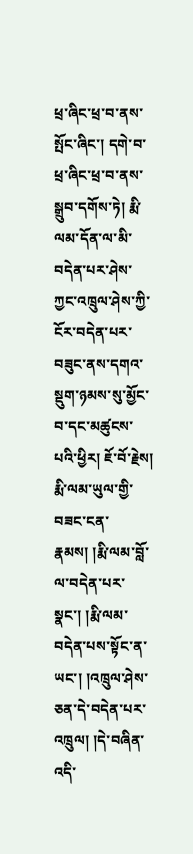ཕྲ་ཞིང་ཕྲ་བ་ནས་སྤོང་ཞིང་། དགེ་བ་ཕྲ་ཞིང་ཕྲ་བ་ནས་སྒྲུབ་དགོས་ཏེ། རྨི་ལམ་དོན་ལ་མི་བདེན་པར་ཤེས་ཀྱང་འཁྲུལ་ཤེས་ཀྱི་ངོར་བདེན་པར་བཟུང་ནས་དགའ་སྡུག་ཉམས་སུ་མྱོང་བ་དང་མཚུངས་པའི་ཕྱིར། ཇོ་བོ་རྗེས། རྨི་ལམ་ཡུལ་གྱི་བཟང་ངན་རྣམས། །རྨི་ལམ་བློ་ལ་བདེན་པར་སྣང་། །རྨི་ལམ་བདེན་པས་སྟོང་ན་ཡང་། །འཁྲུལ་ཤེས་ཅན་དེ་བདེན་པར་འཁྲུལ། །དེ་བཞིན་འདི་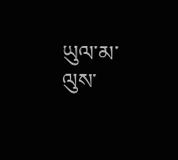ཡུལ་མ་ལུས་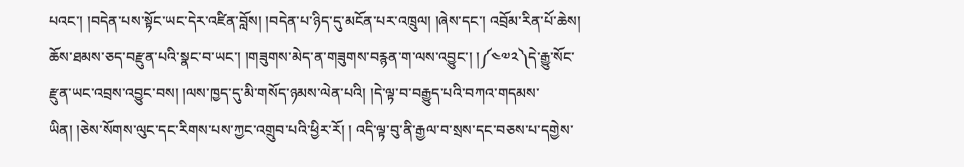པའང་། །བདེན་པས་སྟོང་ཡང་དེར་འཛིན་བློས། །བདེན་པ་ཉིད་དུ་མངོན་པར་འཁྲུལ། །ཞེས་དང་། འབྲོམ་རིན་པོ་ཆེས། ཆོས་ཐམས་ཅད་བརྫུན་པའི་སྣང་བ་ཡང་། །གཟུགས་མེད་ན་གཟུགས་བརྙན་ག་ལས་འབྱུང་། །༼༤༧༢༽དེ་རྒྱུ་སོང་རྫུན་ཡང་འབྲས་འབྱུང་བས། །ལས་ཁྱད་དུ་མི་གསོད་ཉམས་ལེན་པའི། །དེ་ལྟ་བ་བརྒྱུད་པའི་བཀའ་གདམས་ཡིན། །ཅེས་སོགས་ལུང་དང་རིགས་པས་ཀྱང་འགྲུབ་པའི་ཕྱིར་རོ། ། འདི་ལྟ་བུ་ནི་རྒྱལ་བ་སྲས་དང་བཅས་པ་དགྱེས་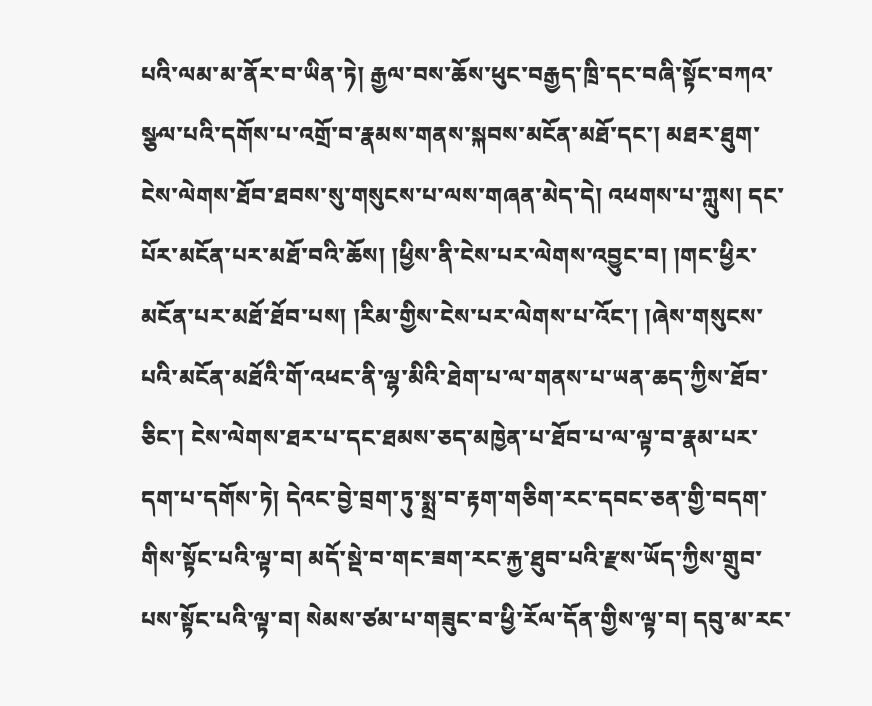པའི་ལམ་མ་ནོར་བ་ཡིན་ཏེ། རྒྱལ་བས་ཆོས་ཕུང་བརྒྱད་ཁྲི་དང་བཞི་སྟོང་བཀའ་སྩལ་པའི་དགོས་པ་འགྲོ་བ་རྣམས་གནས་སྐབས་མངོན་མཐོ་དང་། མཐར་ཐུག་ངེས་ལེགས་ཐོབ་ཐབས་སུ་གསུངས་པ་ལས་གཞན་མེད་དེ། འཕགས་པ་ཀླུས། དང་པོར་མངོན་པར་མཐོ་བའི་ཆོས། །ཕྱིས་ནི་ངེས་པར་ལེགས་འབྱུང་བ། །གང་ཕྱིར་མངོན་པར་མཐོ་ཐོབ་པས། །རིམ་གྱིས་ངེས་པར་ལེགས་པ་འོང་། །ཞེས་གསུངས་པའི་མངོན་མཐོའི་གོ་འཕང་ནི་ལྷ་མིའི་ཐེག་པ་ལ་གནས་པ་ཡན་ཆད་ཀྱིས་ཐོབ་ཅིང་། ངེས་ལེགས་ཐར་པ་དང་ཐམས་ཅད་མཁྱེན་པ་ཐོབ་པ་ལ་ལྟ་བ་རྣམ་པར་དག་པ་དགོས་ཏེ། དེའང་བྱེ་བྲག་ཏུ་སྨྲ་བ་རྟག་གཅིག་རང་དབང་ཅན་གྱི་བདག་གིས་སྟོང་པའི་ལྟ་བ། མདོ་སྡེ་བ་གང་ཟག་རང་རྐྱ་ཐུབ་པའི་རྫས་ཡོད་ཀྱིས་གྲུབ་པས་སྟོང་པའི་ལྟ་བ། སེམས་ཙམ་པ་གཟུང་བ་ཕྱི་རོལ་དོན་གྱིས་ལྟ་བ། དབུ་མ་རང་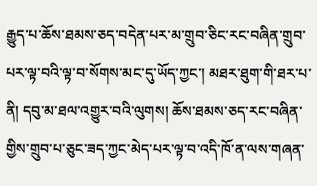རྒྱུད་པ་ཆོས་ཐམས་ཅད་བདེན་པར་མ་གྲུབ་ཅིང་རང་བཞིན་གྲུབ་པར་ལྟ་བའི་ལྟ་བ་སོགས་མང་དུ་ཡོད་ཀྱང་། མཐར་ཐུག་གི་ཐར་པ་ནི། དབུ་མ་ཐལ་འགྱུར་བའི་ལུགས། ཆོས་ཐམས་ཅད་རང་བཞིན་གྱིས་གྲུབ་པ་ཅུང་ཟད་ཀྱང་མེད་པར་ལྟ་བ་འདི་ཁོ་ན་ལས་གཞན་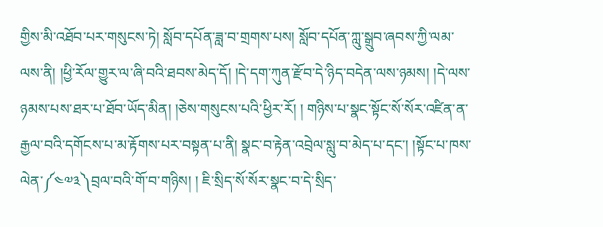གྱིས་མི་འཐོབ་པར་གསུངས་ཏེ། སློབ་དཔོན་ཟླ་བ་གྲགས་པས། སློབ་དཔོན་ཀླུ་སྒྲུབ་ཞབས་ཀྱི་ལམ་ལས་ནི། །ཕྱི་རོལ་གྱུར་ལ་ཞི་བའི་ཐབས་མེད་དོ། །དེ་དག་ཀུན་རྫོབ་དེ་ཉིད་བདེན་ལས་ཉམས། །དེ་ལས་ཉམས་པས་ཐར་པ་ཐོབ་ཡོད་མིན། །ཅེས་གསུངས་པའི་ཕྱིར་རོ། ། གཉིས་པ་སྣང་སྟོང་སོ་སོར་འཛིན་ན་རྒྱལ་བའི་དགོངས་པ་མ་རྟོགས་པར་བསྟན་པ་ནི། སྣང་བ་རྟེན་འབྲེལ་སླུ་བ་མེད་པ་དང་། །སྟོང་པ་ཁས་ལེན་༼༤༧༣༽བྲལ་བའི་གོ་བ་གཉིས། ། ཇི་སྲིད་སོ་སོར་སྣང་བ་དེ་སྲིད་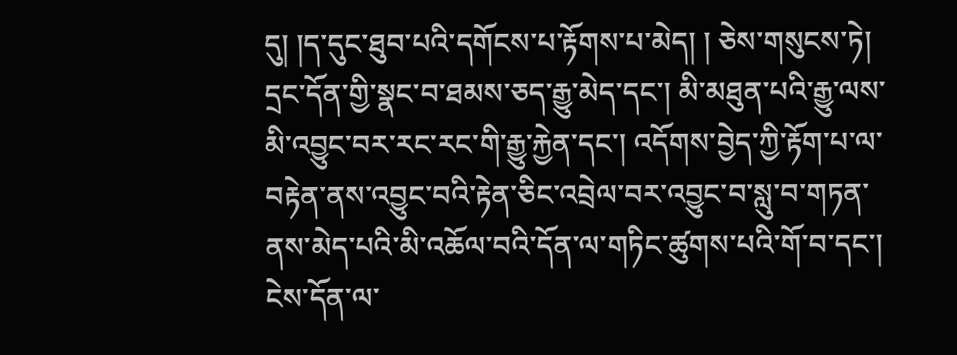དུ། །ད་དུང་ཐུབ་པའི་དགོངས་པ་རྟོགས་པ་མེད། ། ཅེས་གསུངས་ཏེ། དྲང་དོན་གྱི་སྣང་བ་ཐམས་ཅད་རྒྱུ་མེད་དང་། མི་མཐུན་པའི་རྒྱུ་ལས་མི་འབྱུང་བར་རང་རང་གི་རྒྱུ་རྐྱེན་དང་། འདོགས་བྱེད་ཀྱི་རྟོག་པ་ལ་བརྟེན་ནས་འབྱུང་བའི་རྟེན་ཅིང་འབྲེལ་བར་འབྱུང་བ་སླུ་བ་གཏན་ནས་མེད་པའི་མི་འཆོལ་བའི་དོན་ལ་གཏིང་ཚུགས་པའི་གོ་བ་དང་། ངེས་དོན་ལ་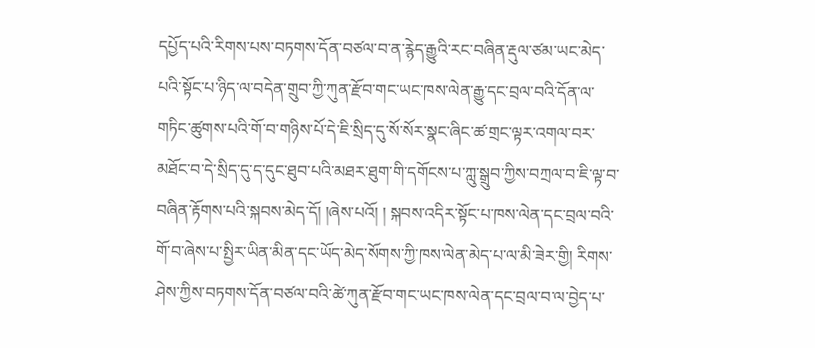དཔྱོད་པའི་རིགས་པས་བཏགས་དོན་བཙལ་བ་ན་རྙེད་རྒྱུའི་རང་བཞིན་རྡུལ་ཙམ་ཡང་མེད་པའི་སྟོང་པ་ཉིད་ལ་བདེན་གྲུབ་ཀྱི་ཀུན་རྫོབ་གང་ཡང་ཁས་ལེན་རྒྱུ་དང་བྲལ་བའི་དོན་ལ་གཏིང་ཚུགས་པའི་གོ་བ་གཉིས་པོ་དེ་ཇི་སྲིད་དུ་སོ་སོར་སྣང་ཞིང་ཚ་གྲང་ལྟར་འགལ་བར་མཐོང་བ་དེ་སྲིད་དུ་ད་དུང་ཐུབ་པའི་མཐར་ཐུག་གི་དགོངས་པ་ཀླུ་སྒྲུབ་ཀྱིས་བཀྲལ་བ་ཇི་ལྟ་བ་བཞིན་རྟོགས་པའི་སྐབས་མེད་དོ། །ཞེས་པའོ། ། སྐབས་འདིར་སྟོང་པ་ཁས་ལེན་དང་བྲལ་བའི་གོ་བ་ཞེས་པ་སྤྱིར་ཡིན་མིན་དང་ཡོད་མེད་སོགས་ཀྱི་ཁས་ལེན་མེད་པ་ལ་མི་ཟེར་གྱི། རིགས་ཤེས་ཀྱིས་བཏགས་དོན་བཙལ་བའི་ཚེ་ཀུན་རྫོབ་གང་ཡང་ཁས་ལེན་དང་བྲལ་བ་ལ་བྱེད་པ་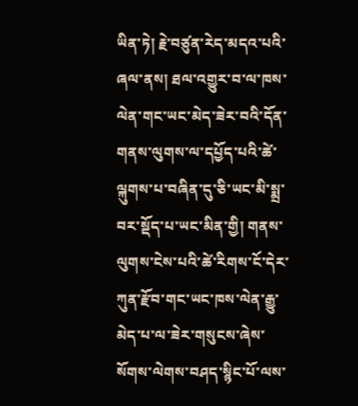ཡིན་ཏེ། རྗེ་བཙུན་རེད་མདའ་པའི་ཞལ་ནས། ཐལ་འགྱུར་བ་ལ་ཁས་ལེན་གང་ཡང་མེད་ཟེར་བའི་དོན་གནས་ལུགས་ལ་དཔྱོད་པའི་ཚེ་ལྐུགས་པ་བཞིན་དུ་ཅི་ཡང་མི་སྨྲ་བར་སྡོད་པ་ཡང་མིན་གྱི། གནས་ལུགས་ངེས་པའི་ཚེ་རིགས་ངོ་དེར་ཀུན་རྫོབ་གང་ཡང་ཁས་ལེན་རྒྱུ་མེད་པ་ལ་ཟེར་གསུངས་ཞེས་སོགས་ལེགས་བཤད་སྙིང་པོ་ལས་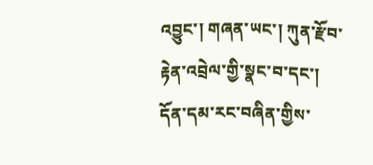འབྱུང་། གཞན་ཡང་། ཀུན་རྫོབ་རྟེན་འབྲེལ་གྱི་སྣང་བ་དང་། དོན་དམ་རང་བཞིན་གྱིས་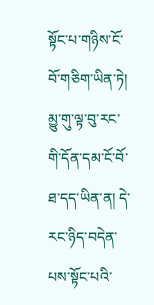སྟོང་པ་གཉིས་ངོ་བོ་གཅིག་ཡིན་ཏེ། མྱུ་གུ་ལྟ་བུ་རང་གི་དོན་དམ་ངོ་བོ་ཐ་དད་ཡིན་ན། དེ་རང་ཉིད་བདེན་པས་སྟོང་པའི་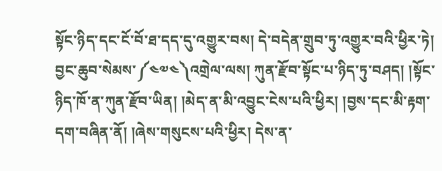སྟོང་ཉིད་དང་ངོ་བོ་ཐ་དད་དུ་འགྱུར་བས། དེ་བདེན་གྲུབ་ཏུ་འགྱུར་བའི་ཕྱིར་ཏེ། བྱང་ཆུབ་སེམས་༼༤༧༤༽འགྲེལ་ལས། ཀུན་རྫོབ་སྟོང་པ་ཉིད་ཏུ་བཤད། །སྟོང་ཉིད་ཁོ་ན་ཀུན་རྫོབ་ཡིན། །མེད་ན་མི་འབྱུང་ངེས་པའི་ཕྱིར། །བྱས་དང་མི་རྟག་དག་བཞིན་ནོ། །ཞེས་གསུངས་པའི་ཕྱིར། དེས་ན་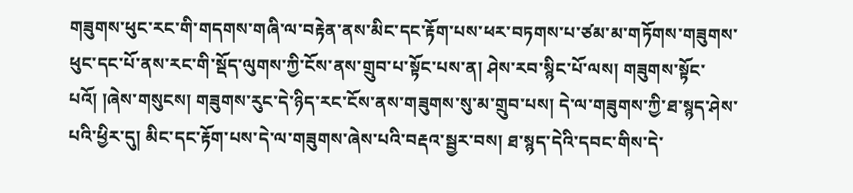གཟུགས་ཕུང་རང་གི་གདགས་གཞི་ལ་བརྟེན་ནས་མིང་དང་རྟོག་པས་ཕར་བཏགས་པ་ཙམ་མ་གཏོགས་གཟུགས་ཕུང་དང་པོ་ནས་རང་གི་སྡོད་ལུགས་ཀྱི་ངོས་ནས་གྲུབ་པ་སྟོང་པས་ན། ཤེས་རབ་སྙིང་པོ་ལས། གཟུགས་སྟོང་པའོ། །ཞེས་གསུངས། གཟུགས་རུང་དེ་ཉིད་རང་ངོས་ནས་གཟུགས་སུ་མ་གྲུབ་པས། དེ་ལ་གཟུགས་ཀྱི་ཐ་སྙད་ཤེས་པའི་ཕྱིར་དུ། མིང་དང་རྟོག་པས་དེ་ལ་གཟུགས་ཞེས་པའི་བརྡའ་སྦྱར་བས། ཐ་སྙད་དེའི་དབང་གིས་དེ་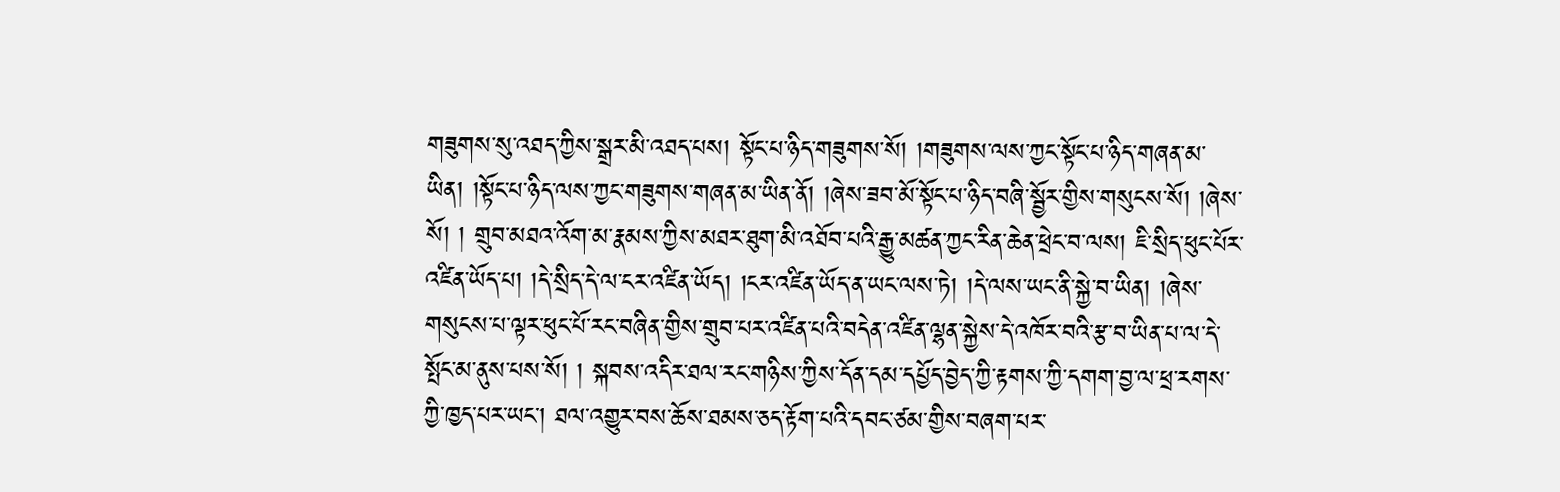གཟུགས་སུ་འཐད་ཀྱིས་སྒྲར་མི་འཐད་པས། སྟོང་པ་ཉིད་གཟུགས་སོ། །གཟུགས་ལས་ཀྱང་སྟོང་པ་ཉིད་གཞན་མ་ཡིན། །སྟོང་པ་ཉིད་ལས་ཀྱང་གཟུགས་གཞན་མ་ཡིན་ནོ། །ཞེས་ཟབ་མོ་སྟོང་པ་ཉིད་བཞི་སྦྱོར་གྱིས་གསུངས་སོ། །ཞེས་སོ། ། གྲུབ་མཐའ་འོག་མ་རྣམས་ཀྱིས་མཐར་ཐུག་མི་འཐོབ་པའི་རྒྱུ་མཚན་ཀྱང་རིན་ཆེན་ཕྲེང་བ་ལས། ཇི་སྲིད་ཕུང་པོར་འཛིན་ཡོད་པ། །དེ་སྲིད་དེ་ལ་ངར་འཛིན་ཡོད། །ངར་འཛིན་ཡོད་ན་ཡང་ལས་ཏེ། །དེ་ལས་ཡང་ནི་སྐྱེ་བ་ཡིན། །ཞེས་གསུངས་པ་ལྟར་ཕུང་པོ་རང་བཞིན་གྱིས་གྲུབ་པར་འཛིན་པའི་བདེན་འཛིན་ལྷན་སྐྱེས་དེ་འཁོར་བའི་རྩ་བ་ཡིན་པ་ལ་དེ་སྤོང་མ་ནུས་པས་སོ། ། སྐབས་འདིར་ཐལ་རང་གཉིས་ཀྱིས་དོན་དམ་དཔྱོད་བྱེད་ཀྱི་རྟགས་ཀྱི་དགག་བྱ་ལ་ཕྲ་རགས་ཀྱི་ཁྱད་པར་ཡང་། ཐལ་འགྱུར་བས་ཆོས་ཐམས་ཅད་རྟོག་པའི་དབང་ཙམ་གྱིས་བཞག་པར་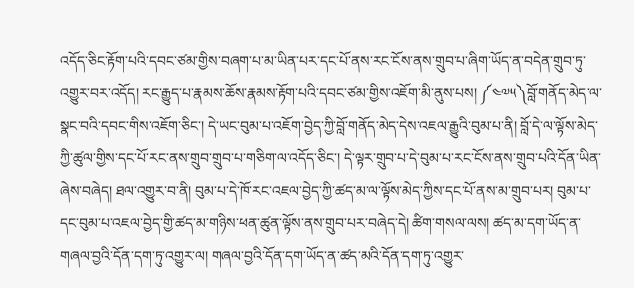འདོད་ཅིང་རྟོག་པའི་དབང་ཙམ་གྱིས་བཞག་པ་མ་ཡིན་པར་དང་པོ་ནས་རང་ངོས་ནས་གྲུབ་པ་ཞིག་ཡོད་ན་བདེན་གྲུབ་ཏུ་འགྱུར་བར་འདོད། རང་རྒྱུད་པ་རྣམས་ཆོས་རྣམས་རྟོག་པའི་དབང་ཙམ་གྱིས་འཇོག་མི་ནུས་པས། ༼༤༧༥༽བློ་གནོད་མེད་ལ་སྣང་བའི་དབང་གིས་འཇོག་ཅིང་། དེ་ཡང་བུམ་པ་འཇོག་བྱེད་ཀྱི་བློ་གནོད་མེད་དེས་འཇལ་རྒྱུའི་བུམ་པ་ནི། བློ་དེ་ལ་ལྟོས་མེད་ཀྱི་ཚུལ་གྱིས་དང་པོ་རང་ནས་གྲུབ་གྲུབ་པ་གཅིག་ལ་འདོད་ཅིང་། དེ་ལྟར་གྲུབ་པ་དེ་བུམ་པ་རང་ངོས་ནས་གྲུབ་པའི་དོན་ཡིན་ཞེས་བཞེད། ཐལ་འགྱུར་བ་ནི། བུམ་པ་དེ་ཁོ་རང་འཇལ་བྱེད་ཀྱི་ཚད་མ་ལ་ལྟོས་མེད་ཀྱིས་དང་པོ་ནས་མ་གྲུབ་པར། བུམ་པ་དང་བུམ་པ་འཇལ་བྱེད་གྱི་ཚད་མ་གཉིས་ཕན་ཚུན་ལྟོས་ནས་གྲུབ་པར་བཞེད་དེ། ཚིག་གསལ་ལས། ཚད་མ་དག་ཡོད་ན་གཞལ་བྱའི་དོན་དག་ཏུ་འགྱུར་ལ། གཞལ་བྱའི་དོན་དག་ཡོད་ན་ཚད་མའི་དོན་དག་ཏུ་འགྱུར་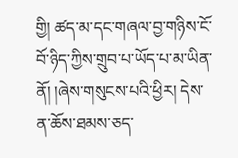གྱི། ཚད་མ་དང་གཞལ་བྱ་གཉིས་ངོ་བོ་ཉིད་ཀྱིས་གྲུབ་པ་ཡོད་པ་མ་ཡིན་ནོ། །ཞེས་གསུངས་པའི་ཕྱིར། དེས་ན་ཆོས་ཐམས་ཅད་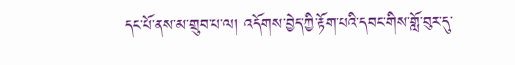དང་པོ་ནས་མ་གྲུབ་པ་ལ། འདོགས་བྱེད་ཀྱི་རྟོག་པའི་དབང་གིས་གློ་བུར་དུ་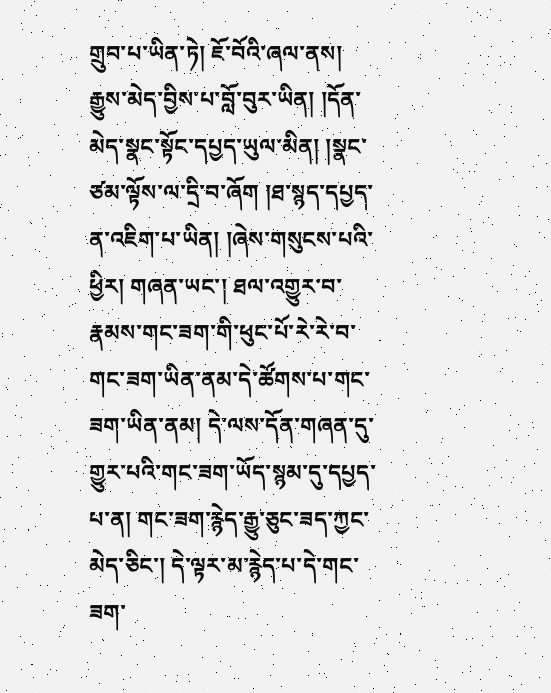གྲུབ་པ་ཡིན་ཏེ། ཇོ་བོའི་ཞལ་ནས། རྒྱུས་མེད་བྱིས་པ་བློ་བུར་ཡིན། །དོན་མེད་སྣང་སྟོང་དཔྱད་ཡུལ་མིན། །སྣང་ཙམ་ལྟོས་ལ་དྲི་བ་ཞོག །ཐ་སྙད་དཔྱད་ན་འཇིག་པ་ཡིན། །ཞེས་གསུངས་པའི་ཕྱིར། གཞན་ཡང་། ཐལ་འགྱུར་བ་རྣམས་གང་ཟག་གི་ཕུང་པོ་རེ་རེ་བ་གང་ཟག་ཡིན་ནམ་དེ་ཚོགས་པ་གང་ཟག་ཡིན་ནམ། དེ་ལས་དོན་གཞན་དུ་གྱུར་པའི་གང་ཟག་ཡོད་སྙམ་དུ་དཔྱད་པ་ན། གང་ཟག་རྙེད་རྒྱུ་ཅུང་ཟད་ཀྱང་མེད་ཅིང་། དེ་ལྟར་མ་རྙེད་པ་དེ་གང་ཟག་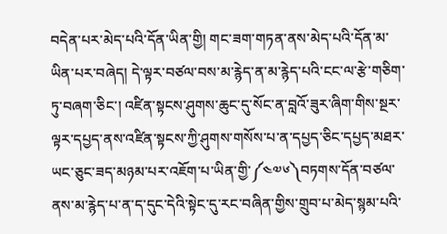བདེན་པར་མེད་པའི་དོན་ཡིན་གྱི། གང་ཟག་གཏན་ནས་མེད་པའི་དོན་མ་ཡིན་པར་བཞེད། དེ་ལྟར་བཙལ་བས་མ་རྙེད་ན་མ་རྙེད་པའི་ངང་ལ་རྩེ་གཅིག་ཏུ་བཞག་ཅིང་། འཛིན་སྟངས་ཤུགས་ཆུང་དུ་སོང་ན་བླའོ་ཟུར་ཞིག་གིས་སྔར་ལྟར་དཔྱད་ནས་འཛིན་སྟངས་ཀྱི་ཤུགས་གསོས་པ་ན་དཔྱད་ཅིང་དཔྱད་མཐར་ཡང་ཅུང་ཟད་མཉམ་པར་འཇོག་པ་ཡིན་གྱི་༼༤༧༦༽བཏགས་དོན་བཙལ་ནས་མ་རྙེད་པ་ན་ད་དུང་དེའི་སྟེང་དུ་རང་བཞིན་གྱིས་གྲུབ་པ་མེད་སྙམ་པའི་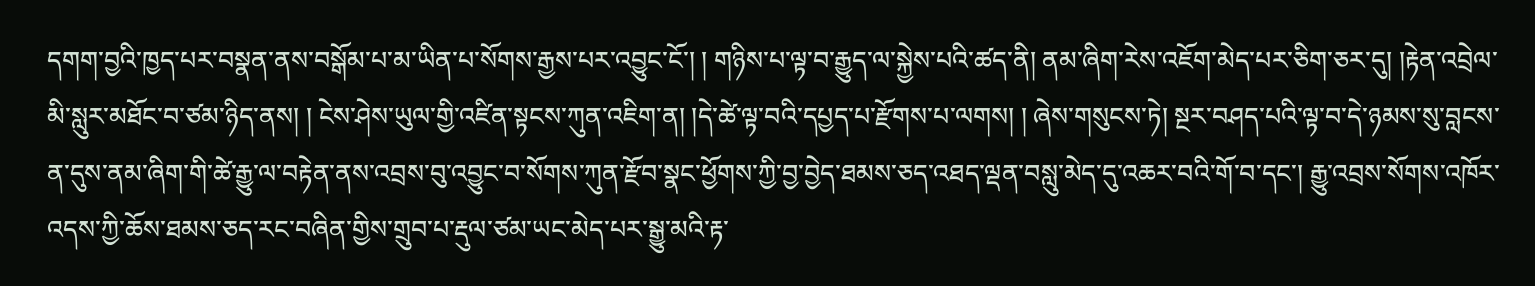དགག་བྱའི་ཁྱད་པར་བསྣན་ནས་བསྒོམ་པ་མ་ཡིན་པ་སོགས་རྒྱས་པར་འབྱུང་ངོ་། ། གཉིས་པ་ལྟ་བ་རྒྱུད་ལ་སྐྱེས་པའི་ཚད་ནི། ནམ་ཞིག་རེས་འཇོག་མེད་པར་ཅིག་ཅར་དུ། །རྟེན་འབྲེལ་མི་སླུར་མཐོང་བ་ཙམ་ཉིད་ནས། ། ངེས་ཤེས་ཡུལ་གྱི་འཛིན་སྟངས་ཀུན་འཇིག་ན། །དེ་ཚེ་ལྟ་བའི་དཔྱད་པ་རྫོགས་པ་ལགས། ། ཞེས་གསུངས་ཏེ། སྔར་བཤད་པའི་ལྟ་བ་དེ་ཉམས་སུ་བླངས་ན་དུས་ནམ་ཞིག་གི་ཚེ་རྒྱུ་ལ་བརྟེན་ནས་འབྲས་བུ་འབྱུང་བ་སོགས་ཀུན་རྫོབ་སྣང་ཕྱོགས་ཀྱི་བྱ་བྱེད་ཐམས་ཅད་འཐད་ལྡན་བསླུ་མེད་དུ་འཆར་བའི་གོ་བ་དང་། རྒྱུ་འབྲས་སོགས་འཁོར་འདས་ཀྱི་ཆོས་ཐམས་ཅད་རང་བཞིན་གྱིས་གྲུབ་པ་རྡུལ་ཙམ་ཡང་མེད་པར་སྒྱུ་མའི་རྟ་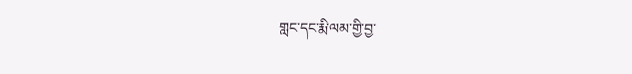གླང་དང་རྨི་ལམ་གྱི་བྱ་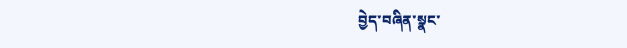བྱེད་བཞིན་སྣང་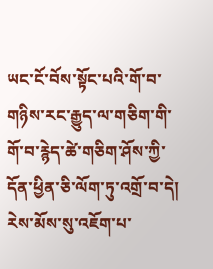ཡང་ངོ་བོས་སྟོང་པའི་གོ་བ་གཉིས་རང་རྒྱུད་ལ་གཅིག་གི་གོ་བ་རྙེད་ཚེ་གཅིག་ཤོས་ཀྱི་དོན་ཕྱིན་ཅི་ལོག་ཏུ་འགྲོ་བ་དེ། རེས་མོས་སུ་འཇོག་པ་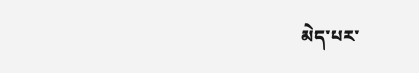མེད་པར་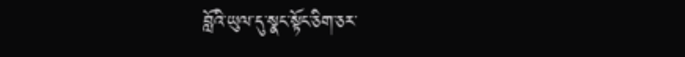བློའི་ཡུལ་དུ་སྣང་སྟོང་ཅིག་ཅར་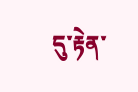དུ་རྟེན་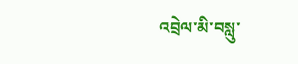འབྲེལ་མི་བསླུ་